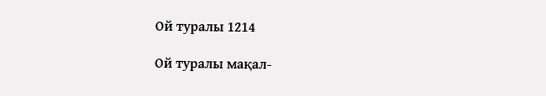Ой туралы 1214

Ой туралы мақал-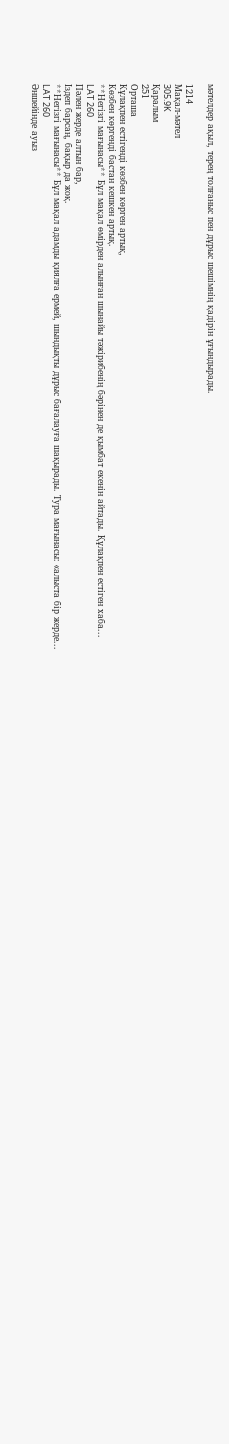мәтелдер ақыл, терең толғаныс пен дұрыс шешімнің қадірін ұғындырады.

1214
Мақал-мәтел
305.9K
Қаралым
251
Орташа
Кұлақпен естігенді көзбен көрген артық,
Көзбен көргенді бастан кешкен артық.
**Негізгі мағынасы** Бұл мақал өмірден алынған шынайы тәжірибенің бәрінен де қымбат екенін айтады. Құлақпен естіген хаба...
LAT 260
Пәлен жерде алтын бар,
Іздеп барсаң, бақыр да жоқ.
**Негізгі мағынасы** Бұл мақал адамды қиялға ермей, шындықты дұрыс бағалауға шақырады. Тура мағынасы: «алыста бір жерде...
LAT 260
Әншейінде ауыз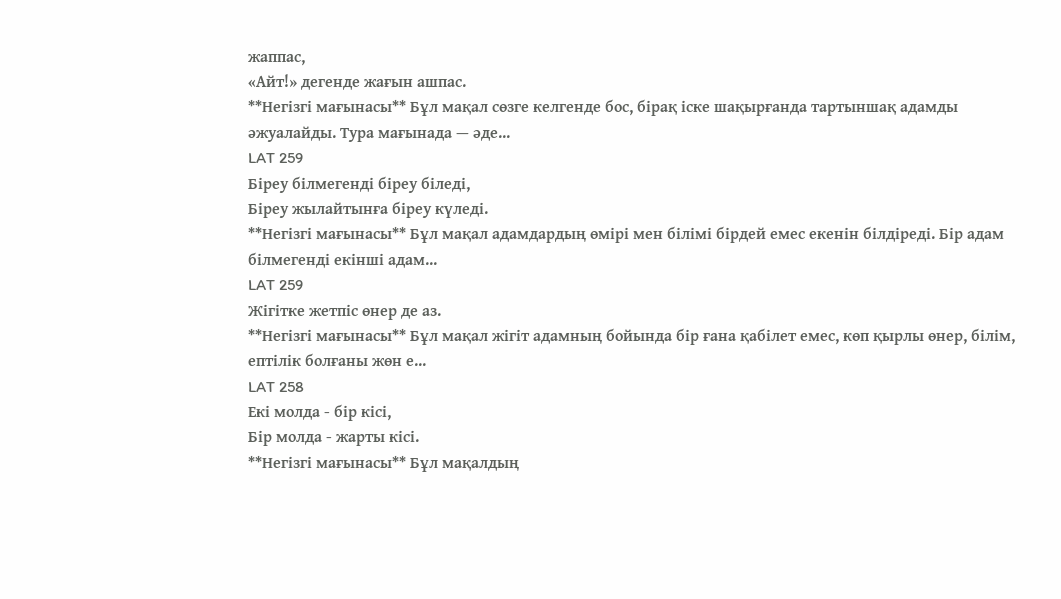жаппас,
«Айт!» дегенде жағын ашпас.
**Негізгі мағынасы** Бұл мақал сөзге келгенде бос, бірақ іске шақырғанда тартыншақ адамды әжуалайды. Тура мағынада — әде...
LAT 259
Біреу білмегенді біреу біледі,
Біреу жылайтынға біреу күледі.
**Негізгі мағынасы** Бұл мақал адамдардың өмірі мен білімі бірдей емес екенін білдіреді. Бір адам білмегенді екінші адам...
LAT 259
Жігітке жетпіс өнер де аз.
**Негізгі мағынасы** Бұл мақал жігіт адамның бойында бір ғана қабілет емес, көп қырлы өнер, білім, ептілік болғаны жөн е...
LAT 258
Екі молда - бір кісі,
Бір молда - жарты кісі.
**Негізгі мағынасы** Бұл мақалдың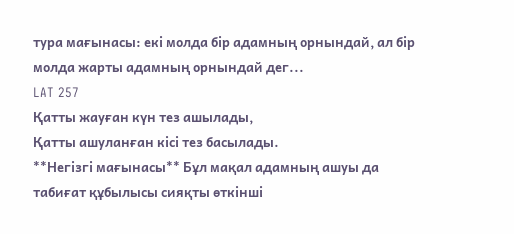тура мағынасы: екі молда бір адамның орнындай, ал бір молда жарты адамның орнындай дег...
LAT 257
Қатты жауған күн тез ашылады,
Қатты ашуланған кісі тез басылады.
**Негізгі мағынасы** Бұл мақал адамның ашуы да табиғат құбылысы сияқты өткінші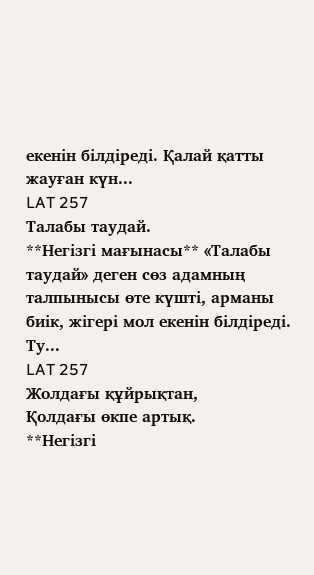екенін білдіреді. Қалай қатты жауған күн...
LAT 257
Талабы таудай.
**Негізгі мағынасы** «Талабы таудай» деген сөз адамның талпынысы өте күшті, арманы биік, жігері мол екенін білдіреді. Ту...
LAT 257
Жолдағы құйрықтан,
Қолдағы өкпе артық.
**Негізгі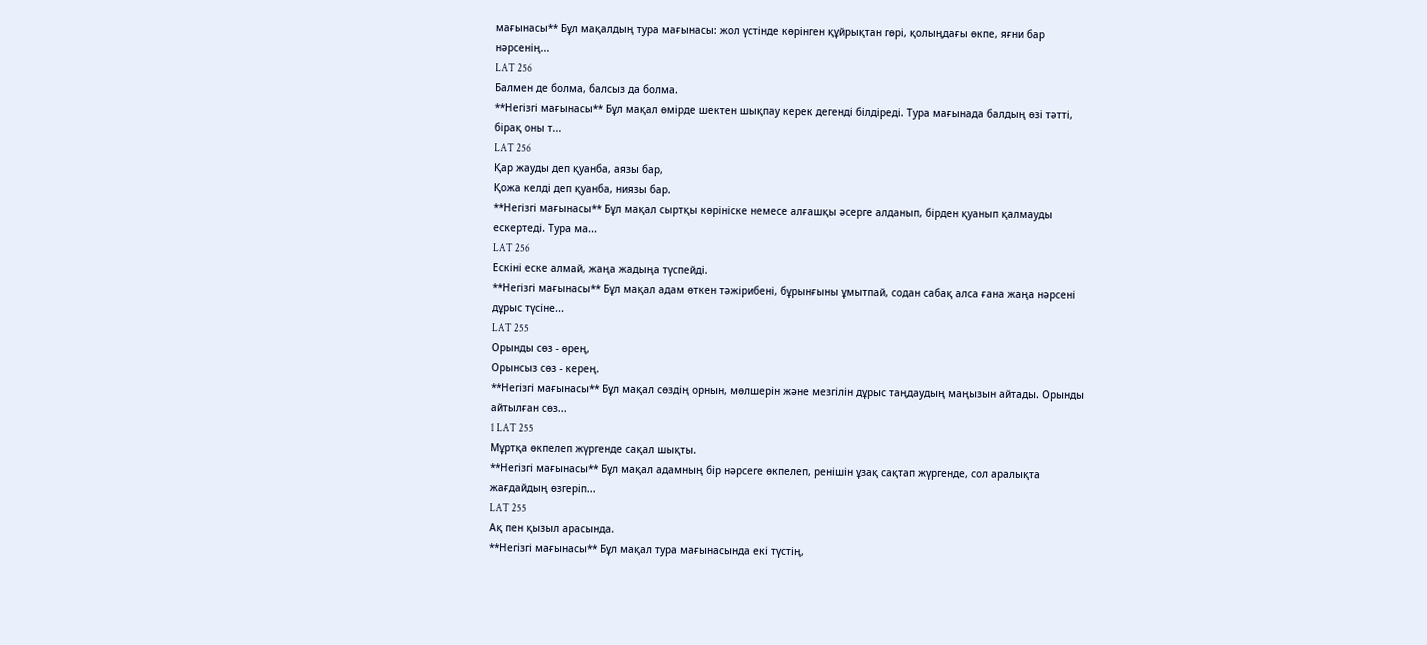мағынасы** Бұл мақалдың тура мағынасы: жол үстінде көрінген құйрықтан гөрі, қолыңдағы өкпе, яғни бар нәрсенің...
LAT 256
Балмен де болма, балсыз да болма.
**Негізгі мағынасы** Бұл мақал өмірде шектен шықпау керек дегенді білдіреді. Тура мағынада балдың өзі тәтті, бірақ оны т...
LAT 256
Қар жауды деп қуанба, аязы бар,
Қожа келді деп қуанба, ниязы бар.
**Негізгі мағынасы** Бұл мақал сыртқы көрініске немесе алғашқы әсерге алданып, бірден қуанып қалмауды ескертеді. Тура ма...
LAT 256
Ескіні еске алмай, жаңа жадыңа түспейді.
**Негізгі мағынасы** Бұл мақал адам өткен тәжірибені, бұрынғыны ұмытпай, содан сабақ алса ғана жаңа нәрсені дұрыс түсіне...
LAT 255
Орынды сөз - өрең,
Орынсыз сөз - керең.
**Негізгі мағынасы** Бұл мақал сөздің орнын, мөлшерін және мезгілін дұрыс таңдаудың маңызын айтады. Орынды айтылған сөз...
1 LAT 255
Мұртқа өкпелеп жүргенде сақал шықты.
**Негізгі мағынасы** Бұл мақал адамның бір нәрсеге өкпелеп, ренішін ұзақ сақтап жүргенде, сол аралықта жағдайдың өзгеріп...
LAT 255
Ақ пен қызыл арасында.
**Негізгі мағынасы** Бұл мақал тура мағынасында екі түстің,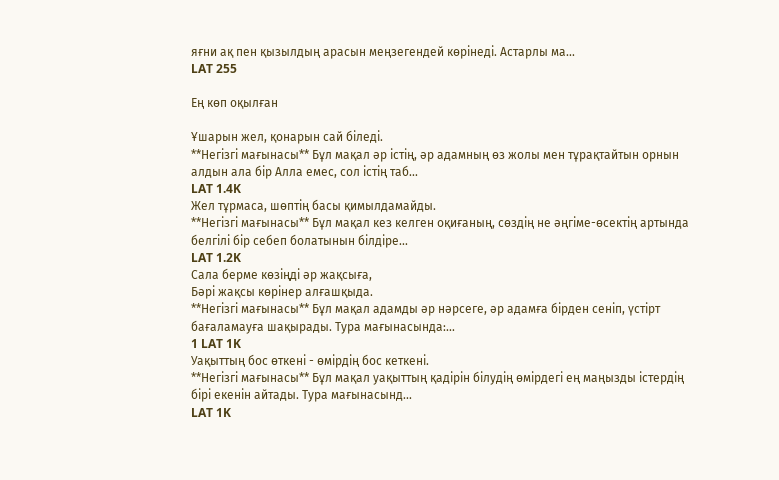яғни ақ пен қызылдың арасын меңзегендей көрінеді. Астарлы ма...
LAT 255

Ең көп оқылған

Ұшарын жел, қонарын сай біледі.
**Негізгі мағынасы** Бұл мақал әр істің, әр адамның өз жолы мен тұрақтайтын орнын алдын ала бір Алла емес, сол істің таб...
LAT 1.4K
Жел тұрмаса, шөптің басы қимылдамайды.
**Негізгі мағынасы** Бұл мақал кез келген оқиғаның, сөздің не әңгіме-өсектің артында белгілі бір себеп болатынын білдіре...
LAT 1.2K
Сала берме көзіңді әр жақсыға,
Бәрі жақсы көрінер алғашқыда.
**Негізгі мағынасы** Бұл мақал адамды әр нәрсеге, әр адамға бірден сеніп, үстірт бағаламауға шақырады. Тура мағынасында:...
1 LAT 1K
Уақыттың бос өткені - өмірдің бос кеткені.
**Негізгі мағынасы** Бұл мақал уақыттың қадірін білудің өмірдегі ең маңызды істердің бірі екенін айтады. Тура мағынасынд...
LAT 1K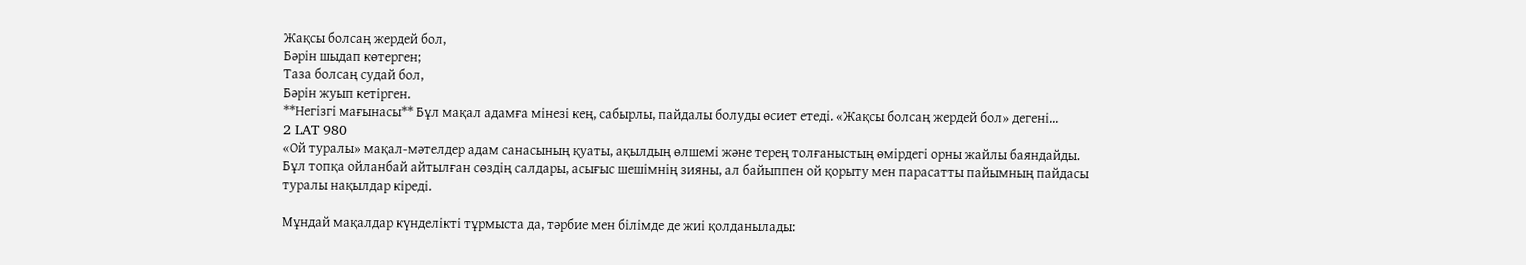Жақсы болсаң жердей бол,
Бәрін шыдап көтерген;
Таза болсаң судай бол,
Бәрін жуып кетірген.
**Негізгі мағынасы** Бұл мақал адамға мінезі кең, сабырлы, пайдалы болуды өсиет етеді. «Жақсы болсаң жердей бол» дегені...
2 LAT 980
«Ой туралы» мақал-мәтелдер адам санасының қуаты, ақылдың өлшемі және терең толғаныстың өмірдегі орны жайлы баяндайды. Бұл топқа ойланбай айтылған сөздің салдары, асығыс шешімнің зияны, ал байыппен ой қорыту мен парасатты пайымның пайдасы туралы нақылдар кіреді.

Мұндай мақалдар күнделікті тұрмыста да, тәрбие мен білімде де жиі қолданылады: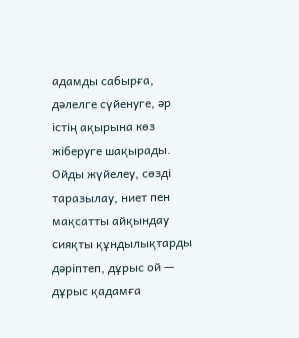адамды сабырға, дәлелге сүйенуге, әр істің ақырына көз жіберуге шақырады. Ойды жүйелеу, сөзді таразылау, ниет пен мақсатты айқындау сияқты құндылықтарды дәріптеп, дұрыс ой — дұрыс қадамға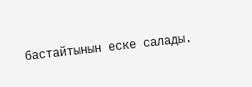бастайтынын еске салады.